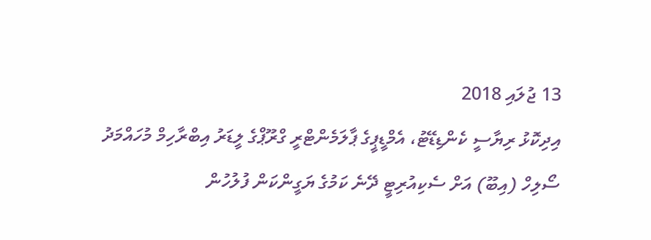13 ޖުލައި 2018
އިދިކޮޅު ރިޔާސީ ކެންޑިޑޭޓު، އެމްޑީޕީގެ ޕާލަމެންޓްރީ ގްރޫޕްގެ ލީޑަރު އިބްރާހިމް މުހައްމަދު ސޯލިހް (އިބޫ) އަށް ސެކިއުރިޓީ ދޭނެ ކަމުގެ ޔަގީންކަން ފުލުހުން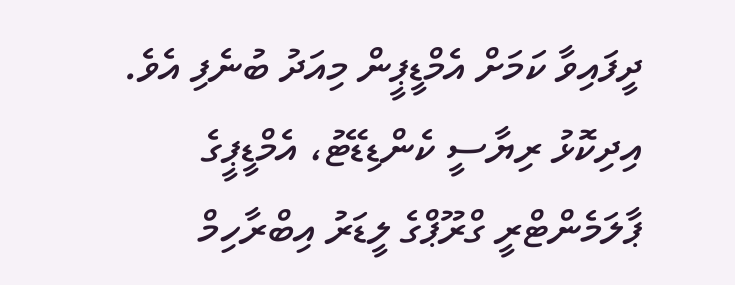ދީފައިވާ ކަމަށް އެމްޑީޕީން މިއަދު ބުނެފި އެވެ.
އިދިކޮޅު ރިޔާސީ ކެންޑިޑޭޓު، އެމްޑީޕީގެ ޕާލަމެންޓްރީ ގްރޫޕްގެ ލީޑަރު އިބްރާހިމް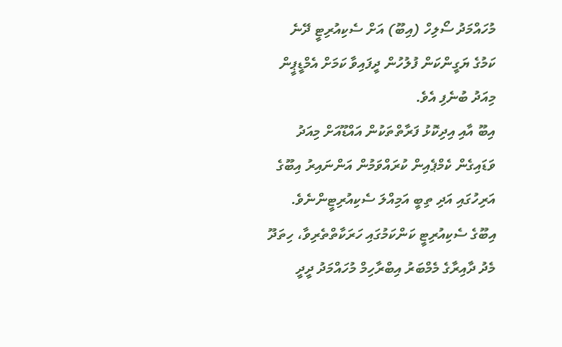މުހައްމަދު ސޯލިހް (އިބޫ) އަށް ސެކިއުރިޓީ ދޭނެ ކަމުގެ ޔަގީންކަން ފުލުހުން ދީފައިވާ ކަމަށް އެމްޑީޕީން މިއަދު ބުނެފި އެވެ.
އިބޫ އާއި އިދިކޮޅު ފަރާތްތަކުން އައްޑޫއަށް މިއަދު ވަޑައިގެން ކެމްޕެއިން ކުރައްވަމުން އަންނައިރު އިބޫގެ އަރިހުގައި އަދި ތިބީ އަމިއްލަ ސެކިއުރިޓީންނެވެ.
އިބޫގެ ސެކިއުރިޓީ ކަންކަމުގައި ހަރަކާތްތެރިވާ، ހިތަދޫ މެދު ދާއިރާގެ މެމްބަރު އިބްރާހިމް މުހައްމަދު ދީދީ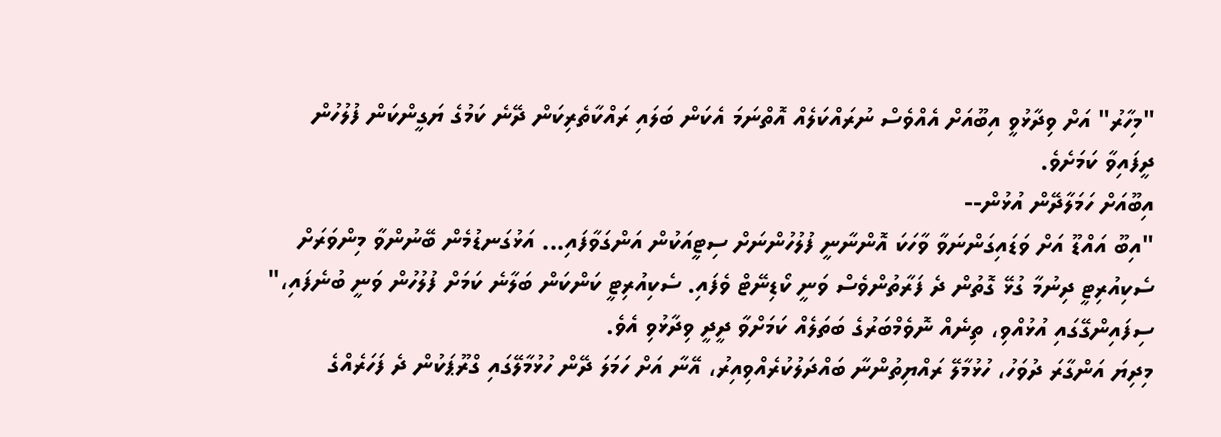"މިހާރު" އަށް ވިދާޅުވީ އިބޫއަށް އެއްވެސް ނުރައްކަލެއް އޮތްނަމަ އެކަން ބަލައި ރައްކާތެރިކަން ދޭނެ ކަމުގެ ޔަގީންކަން ފުލުހުން ދީފައިވާ ކަމަށެވެ.
އިބޫއަށް ހަމަލާދޭން އުޅުން--
"އިބޫ އައްޑޫ އަށް ވަޑައިގަންނަވާ ވާހަކަ އޮންނާނީ ފުލުހުންނަށް ސިޓީއަކުން އަންގަވާފައި... އަޅުގަނޑުމެން ބޭނުންވާ މިންވަރަށް ސެކިއުރިޓީ ދިނުމާ ގުޅޭ ގޮތުން ދެ ފަރާތުންވެސް ވަނީ ކޯޑިނޭޓް ވެފައި. ސެކިއުރިޓީ ކަންކަން ބަލާނެ ކަމަށް ފުލުހުން ވަނީ ބުނެފައި،" ސިފައިންގޭގައި އުޅުއްވި، ތިނެއް ނޮވެމްބަރުގެ ބަތަލެއް ކަމަށްވާ ދީދީ ވިދާޅުވި އެވެ.
މިދިޔަ އަންގާރަ ދުވަހު، ހުޅުމާލޭ ރައްޔިތުންނާ ބައްދަލުކުރެއްވިއިރު، އޭނާ އަށް ހަމަލަ ދޭން ހުޅުމާލޭގައި ގްރޫޕަކުން ދެ ފަހަރެއްގެ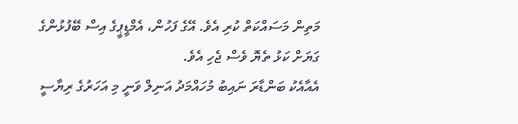މަތިން މަސައްކަތް ކުރި އެވެ. އޭގެ ފަހުން، އެމްޑީޕީގެ އިސް ބޭފުޅުންގެ ގަޔަށް ކަޅު ތެޔޮ ވެސް ޖެހި އެވެ.
އެއާއެކު ބަންޑާރަ ނައިބު މުހައްމަދު އަނިލް ވަނީ މި އަހަރުގެ ރިޔާސީ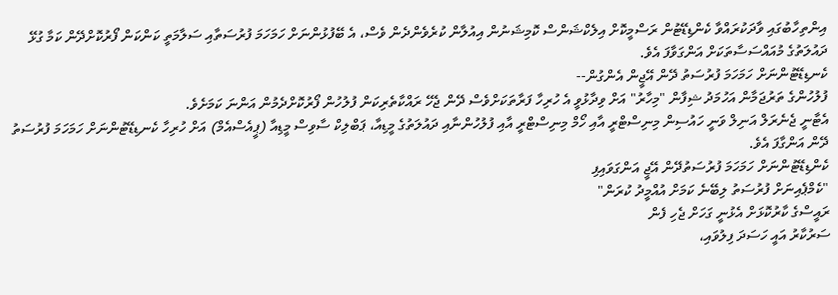އިންތިހާބުގައި ވާދަކުރައްވާ ކެންޑިޑޭޓުން ރަސްމީކޮށް އިލެކްޝަންސް ކޮމިޝަނުން އިއުލާން ކުރެވެންދެން ވެސް، އެ ބޭފުޅުންނަށް ހަމަހަމަ ފުރުސަތާއި ސަލާމަތީ ކަންކަން ފޯރުކޮށްދޭން ކަމާ ގުޅޭ ދައުލަތުގެ މުއައްސަސާތަކަށް އަންގަވާފަ އެވެ.
ކެނޑިޑޭޓުންނަށް ހަމަހަމަ ފުރުސަތު ދޭން އޭޖީން އެންގުން--
ފުލުހުންގެ ތަރުޖަމާން އަހުމަދު ޝިފާން "މިހާރު" އަށް ވިދާޅުވީ އެ ހުރިހާ ފަރާތަކަށްވެސް ދޭން ޖެހޭ ރައްކާތެރިކަން ފުލުހުން ފޯރުކޮށްދެމުން އަންނަ ކަމަށެވެ.
އެޓާނީ ޖެނެރަލް އަނިލް ވަނީ ހައުސިން މިނިސްޓްރީ އާއި ހޯމް މިނިސްޓްރީ އާއި ފުލުހުންނާއި ދައުލަތުގެ މީޑިއާ، ޕަބްލިކް ސާވިސް މީޑިއާ (ޕީއެސްއެމް) އަށް ހުރިހާ ކެނޑިޑޭޓުންނަށް ހަމަހަމަ ފުރުސަތު ދޭން އަންގާފަ އެވެ.
ކެންޑިޑޭޓުންނަށް ހަމަހަމަ ފުރުސަތުދޭން އޭޖީ އަންގަވައިފި
"ކެމްޕެއިނަށް ފުރުސަތު ލިބޭނެ ކަމަށް އުއްމީދު ކުރަން"
ރައީސްގެ ކާރުކޮޅަށް އެޅުނީ ގަހަށް ޖެހި ފެން
ސަރުކާރު އައީ ހަސަދަ ފިލުވައި،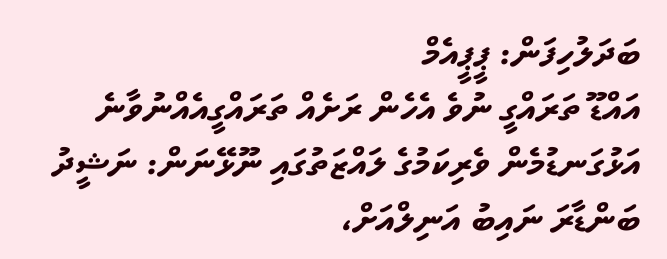ބަދަލުހިފަން: ޕީޕީއެމް
އައްޑޫ ތަރައްގީ ނުވެ އެހެން ރަށެއް ތަރައްގީއެއްނުވާނެ
އަޅުގަނޑުމެން ވެރިކަމުގެ ލައްޒަތުގައި ނޫޅޭނަން: ނަޝީދު
ބަންޑާރަ ނައިބު އަނިލްއަށް،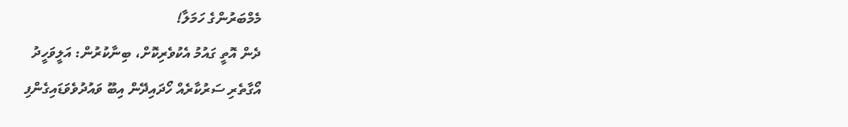މެމްބަރުންގެ ހަމަލާ!
ދެން އޮތީ ގައުމު އެކުވެރިކޮށް، ބިނާކުރުން: އަލީވަހީދު
އޯގާތެރި ސަރުކާރެއް ހޯދައިދޭން އިބޫ ވައުދުވެވަޑައިގެންފި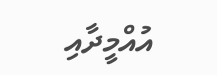އުއްމީދާއި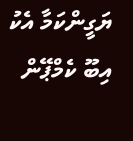ޔަގީންކަމާ އެކު އިބޫ ކެމްޕޭން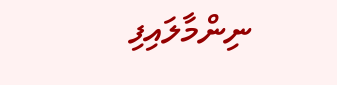ނިންމާލައިފި